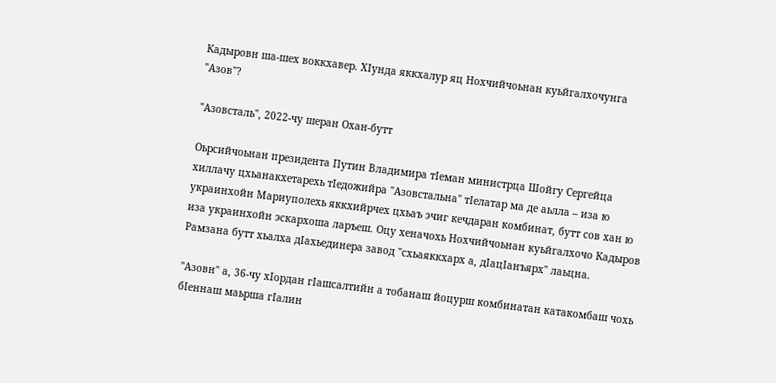Кадыровн ша-шех воккхавер. ХIунда яккхалур яц Нохчийчоьнан куьйгалхочунга "Азов"?

"Азовсталь", 2022-чу шеран Охан-бутт

Оьрсийчоьнан президента Путин Владимира тIеман министрца Шойгу Сергейца хиллачу цхьанакхетарехь тIедожийра "Азовстальна" тIелатар ма де аьлла – иза ю украинхойн Мариуполехь яккхийрчех цхьаъ эчиг кечдаран комбинат, бутт сов хан ю иза украинхойн эскархоша ларъеш. Оцу хеначохь Нохчийчоьнан куьйгалхочо Кадыров Рамзана бутт хьалха дIахьединера завод "схьаяккхарх а, дIацIанъярх" лаьцна.

"Азовн" а, 36-чу хIордан гIашсалтийн а тобанаш йоцурш комбинатан катакомбаш чохь бIеннаш маьрша гIалин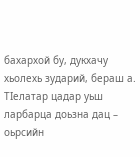бахархой бу, дукхачу хьолехь зударий, бераш а. ТIелатар цадар уьш ларбарца доьзна дац – оьрсийн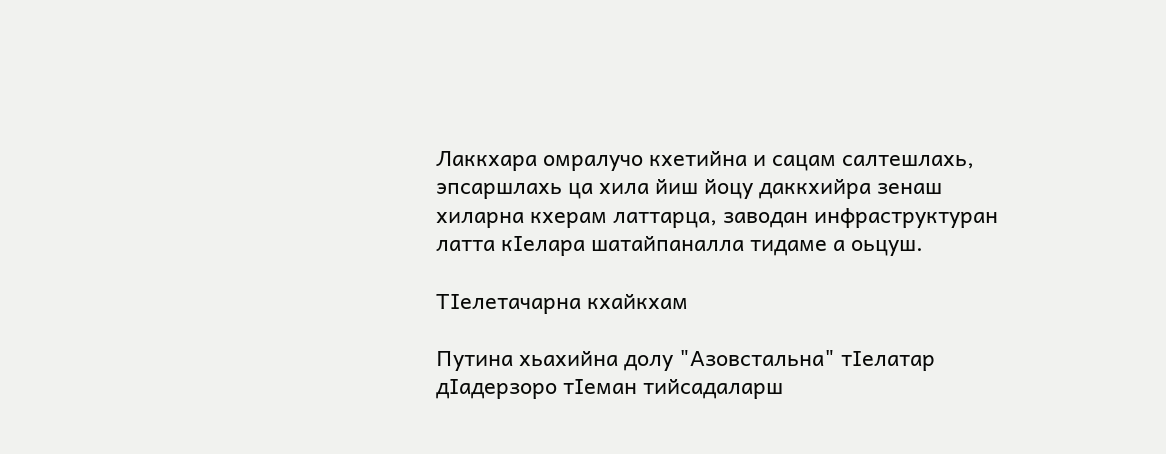Лаккхара омралучо кхетийна и сацам салтешлахь, эпсаршлахь ца хила йиш йоцу даккхийра зенаш хиларна кхерам латтарца, заводан инфраструктуран латта кIелара шатайпаналла тидаме а оьцуш.

ТIелетачарна кхайкхам

Путина хьахийна долу "Азовстальна" тIелатар дIадерзоро тIеман тийсадаларш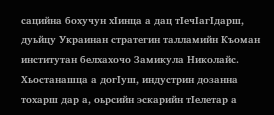сацийна бохучун хIинца а дац тIечIагIдарш, дуьйцу Украинан стратегин талламийн Къоман институтан белхахочо Замикула Николайс. Хьостанашца а догIуш, индустрин дозанна тохарш дар а, оьрсийн эскарийн тIелетар а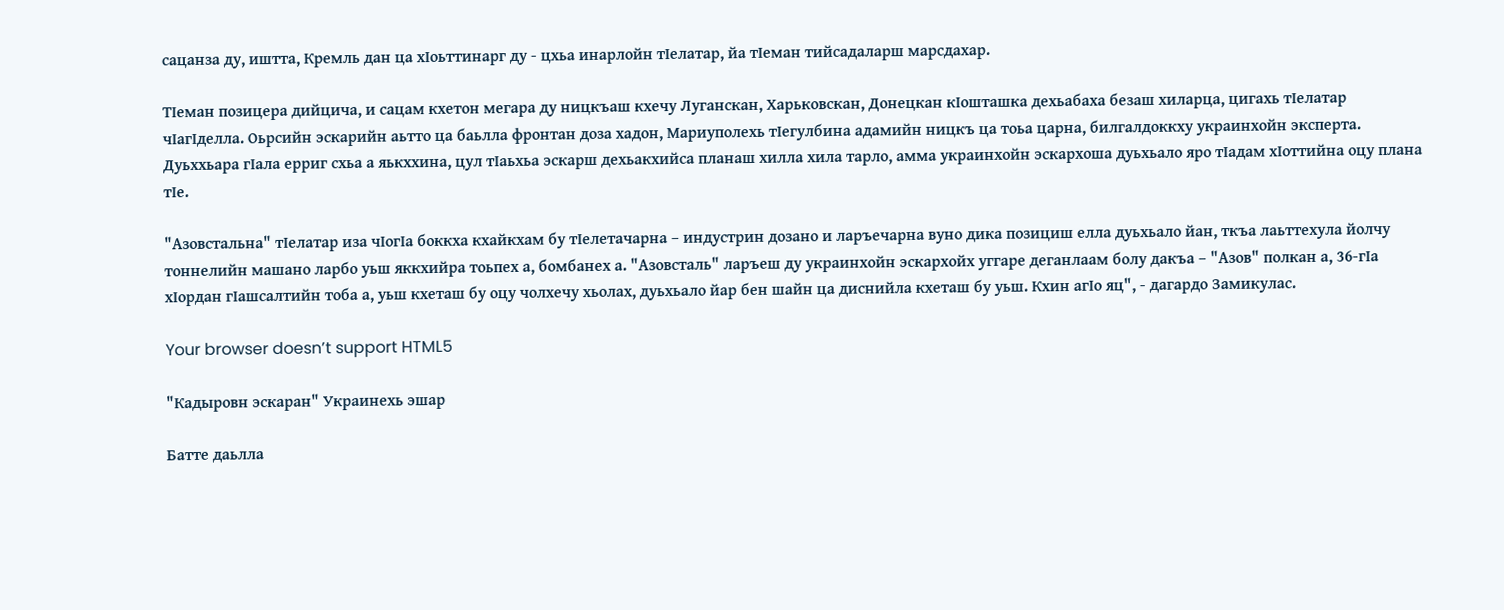сацанза ду, иштта, Кремль дан ца хIоьттинарг ду - цхьа инарлойн тIелатар, йа тIеман тийсадаларш марсдахар.

ТIеман позицера дийцича, и сацам кхетон мегара ду ницкъаш кхечу Луганскан, Харьковскан, Донецкан кIошташка дехьабаха безаш хиларца, цигахь тIелатар чIагIделла. Оьрсийн эскарийн аьтто ца баьлла фронтан доза хадон, Мариуполехь тIегулбина адамийн ницкъ ца тоьа царна, билгалдоккху украинхойн эксперта. Дуьххьара гIала ерриг схьа а яькххина, цул тIаьхьа эскарш дехьакхийса планаш хилла хила тарло, амма украинхойн эскархоша дуьхьало яро тIадам хIоттийна оцу плана тIе.

"Азовстальна" тIелатар иза чIогIа боккха кхайкхам бу тIелетачарна – индустрин дозано и ларъечарна вуно дика позициш елла дуьхьало йан, ткъа лаьттехула йолчу тоннелийн машано ларбо уьш яккхийра тоьпех а, бомбанех а. "Азовсталь" ларъеш ду украинхойн эскархойх уггаре деганлаам болу дакъа – "Азов" полкан а, 36-гIа хIордан гIашсалтийн тоба а, уьш кхеташ бу оцу чолхечу хьолах, дуьхьало йар бен шайн ца диснийла кхеташ бу уьш. Кхин агIо яц", - дагардо Замикулас.

Your browser doesn’t support HTML5

"Кадыровн эскаран" Украинехь эшар

Батте даьлла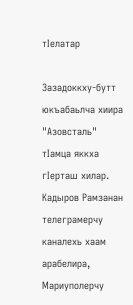тIелатар

Зазадоккху-бутт юкъабаьлча хиира "Азовсталь" тIамца яккха гIерташ хилар. Кадыров Рамзанан телеграмерчу каналехь хаам арабелира, Мариуполерчу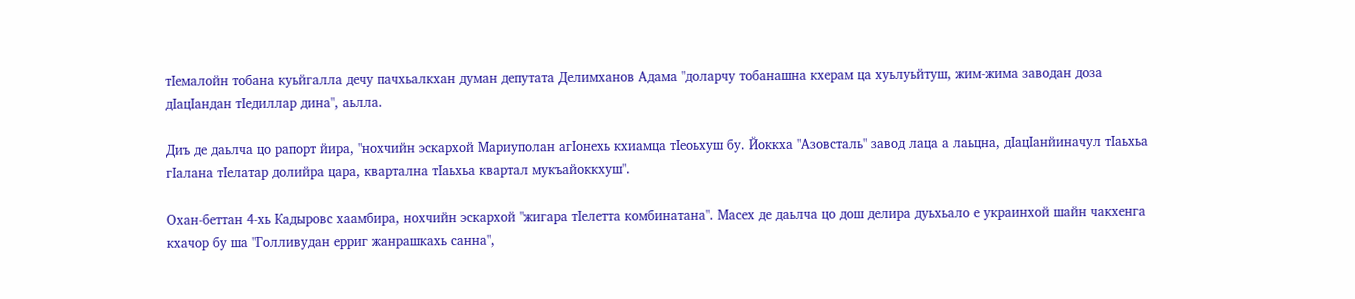тIемалойн тобана куьйгалла дечу пачхьалкхан думан депутата Делимханов Адама "доларчу тобанашна кхерам ца хуьлуьйтуш, жим-жима заводан доза дIацIандан тIедиллар дина", аьлла.

Диъ де даьлча цо рапорт йира, "нохчийн эскархой Мариуполан агIонехь кхиамца тIеоьхуш бу. Йоккха "Азовсталь" завод лаца а лаьцна, дIацIанйиначул тIаьхьа гIалана тIелатар долийра цара, квартална тIаьхьа квартал мукъайоккхуш".

Охан-беттан 4-хь Кадыровс хаамбира, нохчийн эскархой "жигара тIелетта комбинатана". Масех де даьлча цо дош делира дуьхьало е украинхой шайн чакхенга кхачор бу ша "Голливудан ерриг жанрашкахь санна",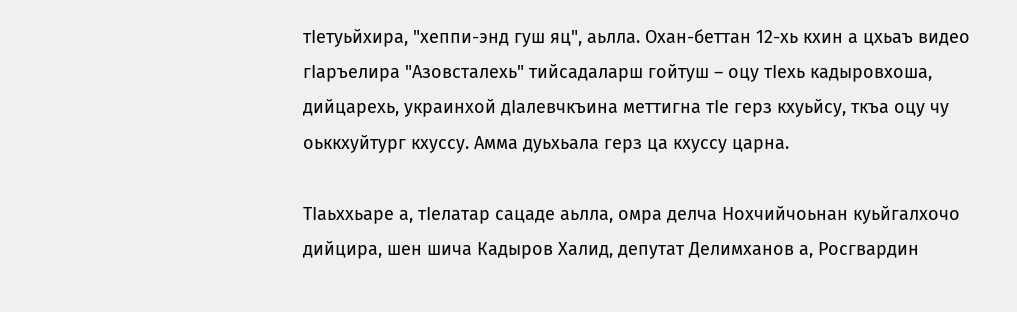тIетуьйхира, "хеппи-энд гуш яц", аьлла. Охан-беттан 12-хь кхин а цхьаъ видео гIаръелира "Азовсталехь" тийсадаларш гойтуш – оцу тIехь кадыровхоша, дийцарехь, украинхой дIалевчкъина меттигна тIе герз кхуьйсу, ткъа оцу чу оьккхуйтург кхуссу. Амма дуьхьала герз ца кхуссу царна.

ТIаьххьаре а, тIелатар сацаде аьлла, омра делча Нохчийчоьнан куьйгалхочо дийцира, шен шича Кадыров Халид, депутат Делимханов а, Росгвардин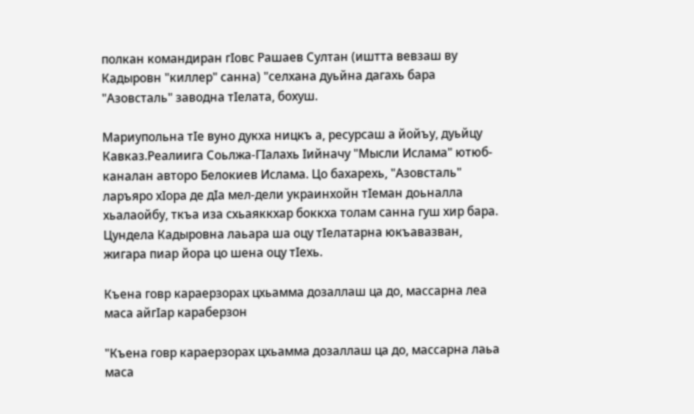полкан командиран гIовс Рашаев Султан (иштта вевзаш ву Кадыровн "киллер" санна) "селхана дуьйна дагахь бара "Азовсталь" заводна тIелата, бохуш.

Мариупольна тIе вуно дукха ницкъ а, ресурсаш а йойъу, дуьйцу Кавказ.Реалиига Соьлжа-ГIалахь Iийначу "Мысли Ислама" ютюб-каналан авторо Белокиев Ислама. Цо бахарехь, "Азовсталь" ларъяро хIора де дIа мел-дели украинхойн тIеман доьналла хьалаойбу, ткъа иза схьаяккхар боккха толам санна гуш хир бара. Цундела Кадыровна лаьара ша оцу тIелатарна юкъавазван, жигара пиар йора цо шена оцу тIехь.

Къена говр караерзорах цхьамма дозаллаш ца до, массарна леа маса айгIар караберзон

"Къена говр караерзорах цхьамма дозаллаш ца до, массарна лаьа маса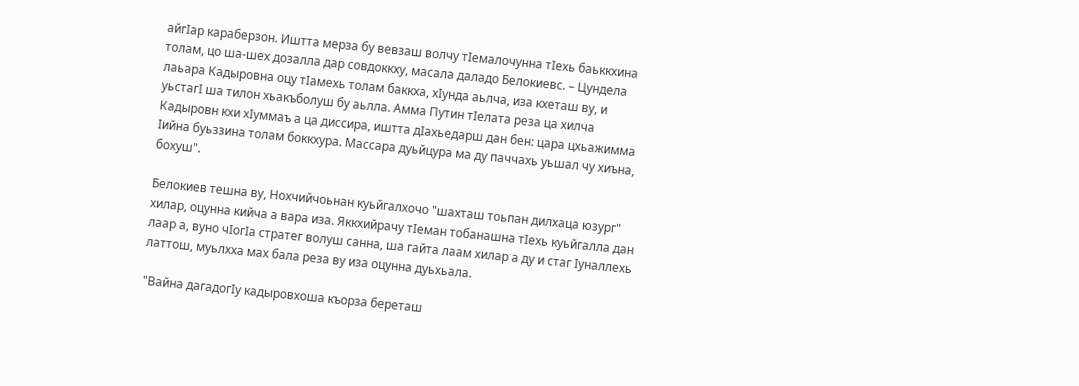айгIар караберзон. Иштта мерза бу вевзаш волчу тIемалочунна тIехь баьккхина толам, цо ша-шех дозалла дар совдоккху, масала даладо Белокиевс. – Цундела лаьара Кадыровна оцу тIамехь толам баккха, хIунда аьлча, иза кхеташ ву, и уьстагI ша тилон хьакъболуш бу аьлла. Амма Путин тIелата реза ца хилча Кадыровн кхи хIуммаъ а ца диссира, иштта дIахьедарш дан бен: цара цхьажимма Iийна буьззина толам боккхура. Массара дуьйцура ма ду паччахь уьшал чу хиъна, бохуш".

Белокиев тешна ву, Нохчийчоьнан куьйгалхочо "шахташ тоьпан дилхаца юзург" хилар, оцунна кийча а вара иза. Яккхийрачу тIеман тобанашна тIехь куьйгалла дан лаар а, вуно чIогIа стратег волуш санна, ша гайта лаам хилар а ду и стаг Iуналлехь латтош, муьлхха мах бала реза ву иза оцунна дуьхьала.

"Вайна дагадогIу кадыровхоша къорза береташ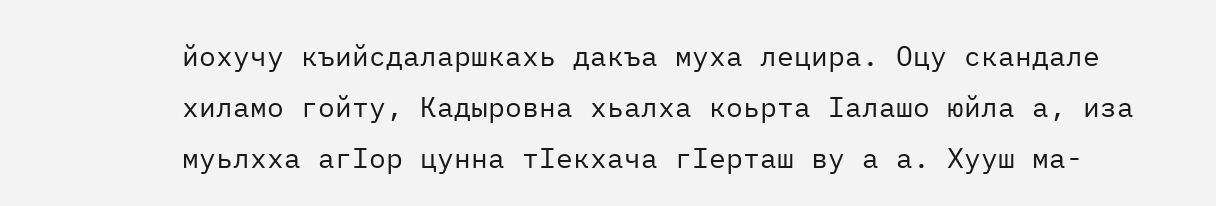йохучу къийсдаларшкахь дакъа муха лецира. Оцу скандале хиламо гойту, Кадыровна хьалха коьрта Iалашо юйла а, иза муьлхха агIор цунна тIекхача гIерташ ву а а. Хууш ма-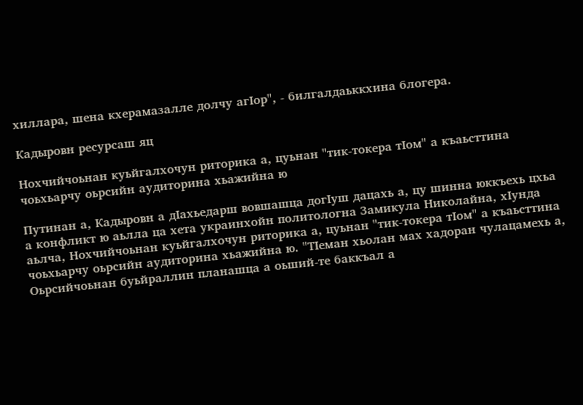хиллара, шена кхерамазалле долчу агIор", - билгалдаьккхина блогера.

Кадыровн ресурсаш яц

Нохчийчоьнан куьйгалхочун риторика а, цуьнан "тик-токера тIом" а къаьсттина чоьхьарчу оьрсийн аудиторина хьажийна ю

Путинан а, Кадыровн а дIахьедарш вовшашца догIуш дацахь а, цу шинна юккъехь цхьа а конфликт ю аьлла ца хета украинхойн политологна Замикула Николайна, хIунда аьлча, Нохчийчоьнан куьйгалхочун риторика а, цуьнан "тик-токера тIом" а къаьсттина чоьхьарчу оьрсийн аудиторина хьажийна ю. "ТIеман хьолан мах хадоран чулацамехь а, Оьрсийчоьнан буьйраллин планашца а оьший-те баккъал а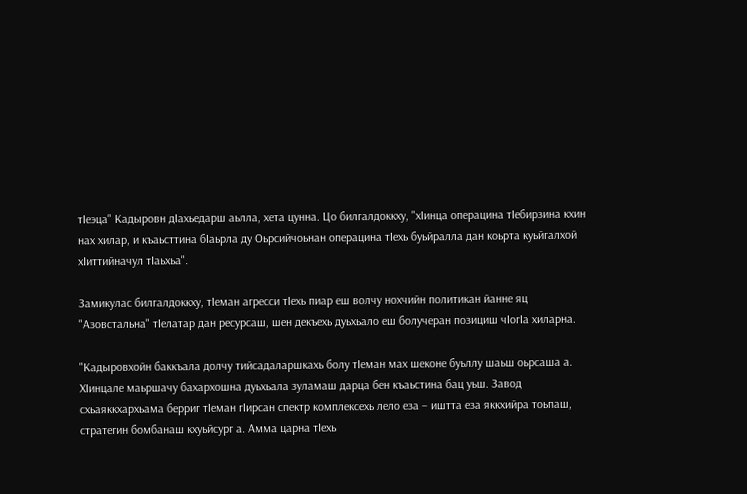тIеэца" Кадыровн дIахьедарш аьлла, хета цунна. Цо билгалдоккху, "хIинца операцина тIебирзина кхин нах хилар, и къаьсттина бIаьрла ду Оьрсийчоьнан операцина тIехь буьйралла дан коьрта куьйгалхой хIиттийначул тIаьхьа".

Замикулас билгалдоккху, тIеман агресси тIехь пиар еш волчу нохчийн политикан йанне яц "Азовстальна" тIелатар дан ресурсаш, шен декъехь дуьхьало еш болучеран позициш чIогIа хиларна.

"Кадыровхойн баккъала долчу тийсадаларшкахь болу тIеман мах шеконе буьллу шаьш оьрсаша а. ХIинцале маьршачу бахархошна дуьхьала зуламаш дарца бен къаьстина бац уьш. Завод схьаяккхархьама берриг тIеман гIирсан спектр комплексехь лело еза – иштта еза яккхийра тоьпаш, стратегин бомбанаш кхуьйсург а. Амма царна тIехь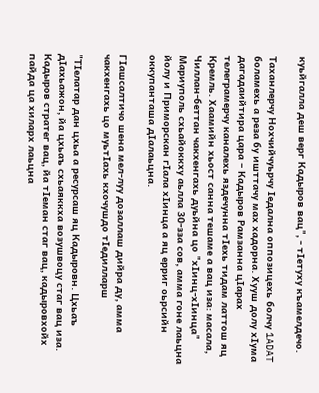куьйгалла деш верг Кадыров вац", - тIетуху къамелдечо.

Таханлерчу Нохчийчуьрчу Iедална оппозицехь болчу 1ADAT боламехь а реза бу ишттачу мах хадорна. Хууш долу хIума дагадаийтира цара – Кадыров Рамзанна цIарах телеграмерчу каналехь яздечунна тIехь тидам латтош яц Кремль. Хаамийн хьост санна тешаме а вац иза: масала, Чиллан-беттан чакхенгахь дуьйна цо "хIинц-хIинца" Мариуполь схьайоккху аьлла 30-зза сов, амма гоне лаьцна йолу и Приморскан гIала хIинца а яц ерриг оьрсийн оккупанташа дIалаьцна.

ГIашсалтичо шена мел-луу дозаллаш дийра ду, амма чакхенгахь цо муьтIахь кхочушдо тIедилларш

"ТIелатар дан цхьа а ресурсаш яц Кадыровн. Цхьаъ дIахьажон, йа цхьаъ схьаяккха возушвоцу стаг вац иза. Кадыров стратег вац, йа тIеман стаг вац, кадыровхойх пайда ца хиларх лаьцна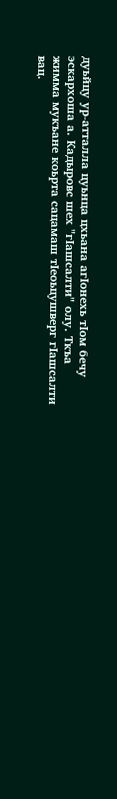дуьйцу ур-атталла цуьнца цхьана агIонехь тIом бечу эскархоша а. Кадыровс шех "гIашсалти" олу. Ткъа жимма мукъане коьрта сацамаш тIеоьцушверг гIашсалти вац.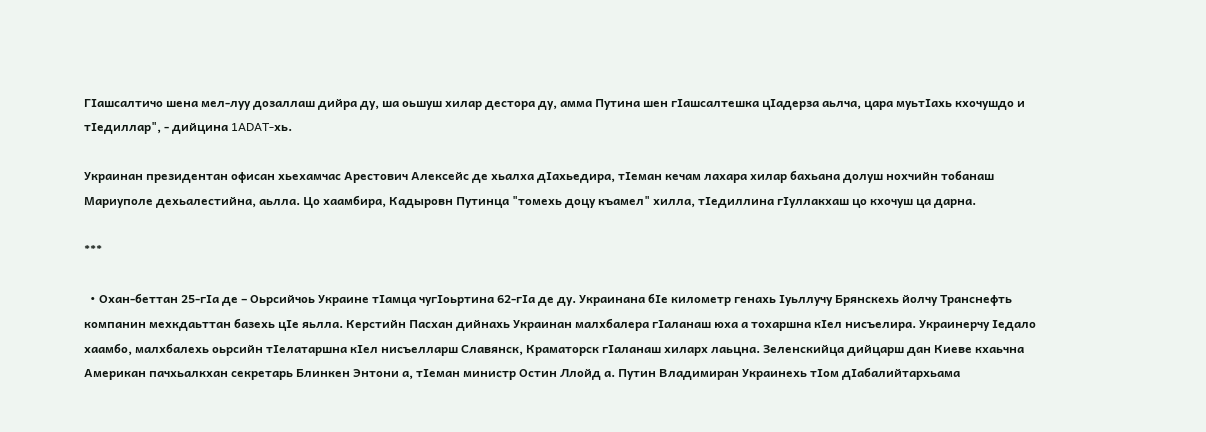ГIашсалтичо шена мел-луу дозаллаш дийра ду, ша оьшуш хилар дестора ду, амма Путина шен гIашсалтешка цIадерза аьлча, цара муьтIахь кхочушдо и тIедиллар", - дийцина 1ADAT-хь.

Украинан президентан офисан хьехамчас Арестович Алексейс де хьалха дIахьедира, тIеман кечам лахара хилар бахьана долуш нохчийн тобанаш Мариуполе дехьалестийна, аьлла. Цо хаамбира, Кадыровн Путинца "томехь доцу къамел" хилла, тIедиллина гIуллакхаш цо кхочуш ца дарна.

***

  • Охан-беттан 25-гIа де – Оьрсийчоь Украине тIамца чугIоьртина 62-гIа де ду. Украинана бIе километр генахь Iуьллучу Брянскехь йолчу Транснефть компанин мехкдаьттан базехь цIе яьлла. Керстийн Пасхан дийнахь Украинан малхбалера гIаланаш юха а тохаршна кIел нисъелира. Украинерчу Iедало хаамбо, малхбалехь оьрсийн тIелатаршна кIел нисъелларш Славянск, Краматорск гIаланаш хиларх лаьцна. Зеленскийца дийцарш дан Киеве кхаьчна Американ пачхьалкхан секретарь Блинкен Энтони а, тIеман министр Остин Ллойд а. Путин Владимиран Украинехь тIом дIабалийтархьама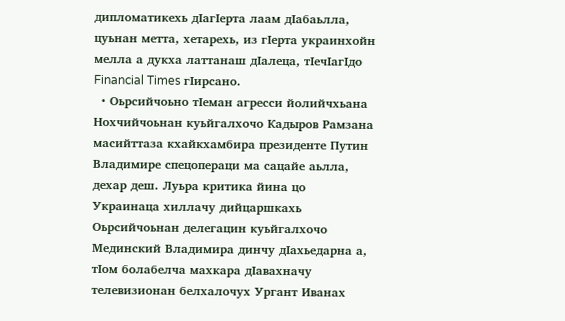дипломатикехь дIагIерта лаам дIабаьлла, цуьнан метта, хетарехь, из гIерта украинхойн мелла а дукха латтанаш дIалеца, тIечIагIдо Financial Times гIирсано.
  • Оьрсийчоьно тIеман агресси йолийчхьана Нохчийчоьнан куьйгалхочо Кадыров Рамзана масийттаза кхайкхамбира президенте Путин Владимире спецопераци ма сацайе аьлла, дехар деш. Луьра критика йина цо Украинаца хиллачу дийцаршкахь Оьрсийчоьнан делегацин куьйгалхочо Мединский Владимира динчу дIахьедарна а, тIом болабелча махкара дIавахначу телевизионан белхалочух Ургант Иванах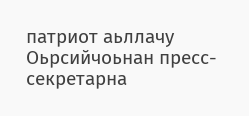патриот аьллачу Оьрсийчоьнан пресс-секретарна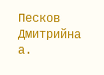Песков Дмитрийна а.